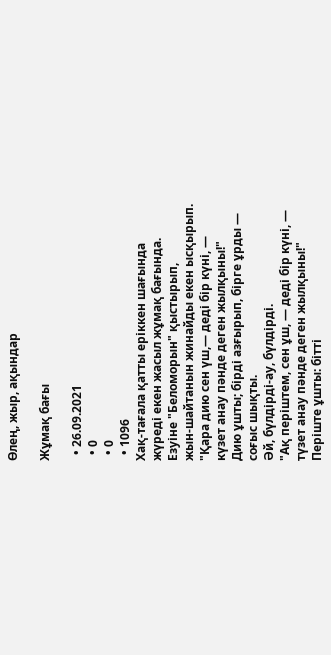Өлең, жыр, ақындар

Жұмақ бағы

  • 26.09.2021
  • 0
  • 0
  • 1096
Хақ-тағала қатты еріккен шағында
жүреді екен жасыл жұмақ бағында.
Езуіне "Беломорын" қыстырып,
жын-шайтанын жинайды екен ысқырып.
"Қара дию сен үш,— деді бір күні, —
күзет анау пәнде деген жылқыны!"
Дию ұшты; бірді азғырып, бірге ұрды —
соғыс шықты.
Әй, бүлдірді-ау, бүлдірді.
"Ақ періштем, сен ұш, — деді бір күні, —
түзет анау пәнде деген жылқыны!"
Періште ұшты: бітті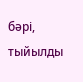бәрі, тыйылды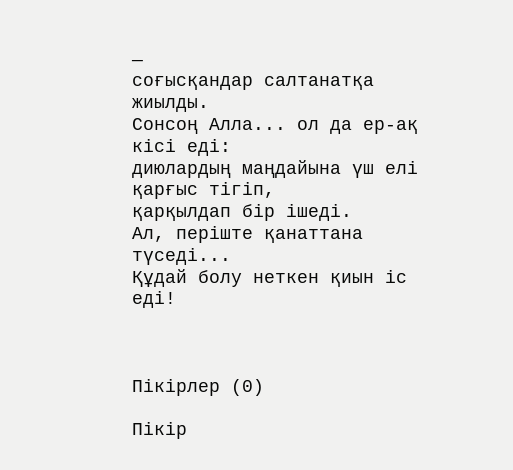—
соғысқандар салтанатқа жиылды.
Сонсоң Алла... ол да ер-ақ кісі еді:
диюлардың маңдайына үш елі
қарғыс тігіп,
қарқылдап бір ішеді.
Ал, періште қанаттана түседі...
Құдай болу неткен қиын іс еді!



Пікірлер (0)

Пікір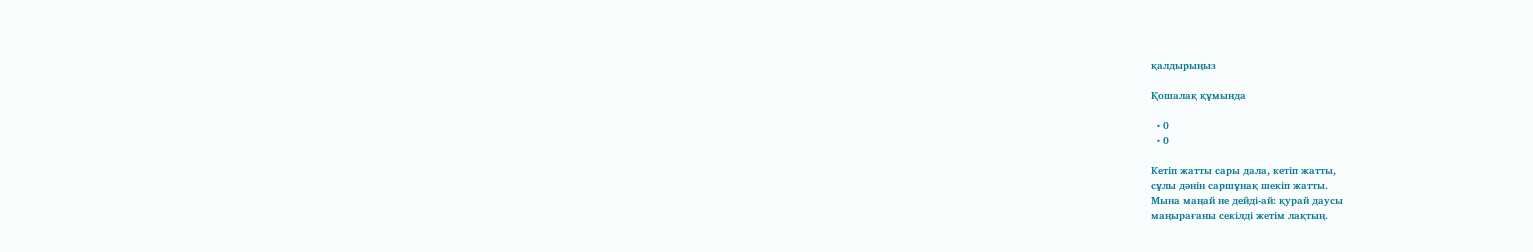қалдырыңыз

Қошалақ құмында

  • 0
  • 0

Кетіп жатты сары дала, кетіп жатты,
сұлы дәнін саршұнақ шекіп жатты.
Мына маңай не дейді-ай: қурай даусы
маңырағаны секілді жетім лақтың.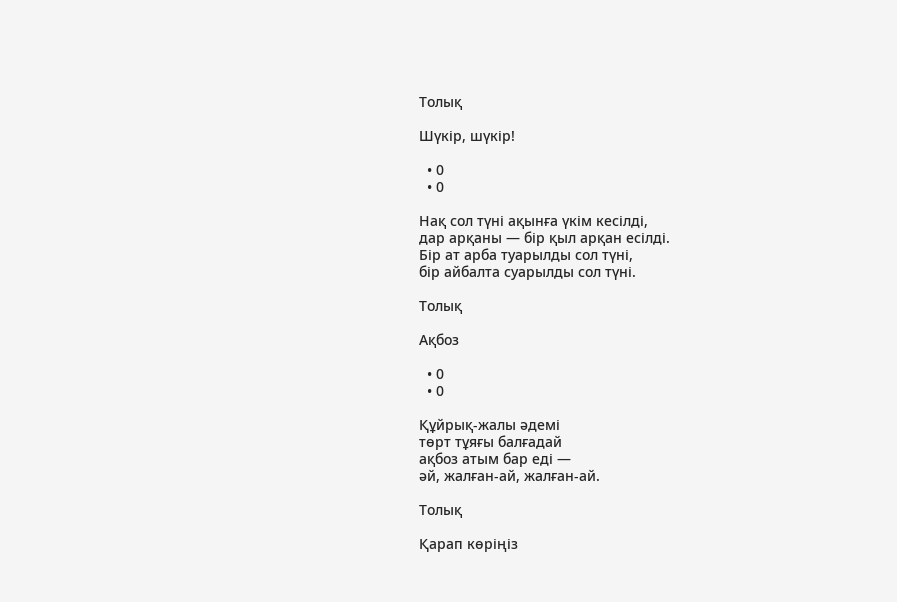Толық

Шүкір, шүкір!

  • 0
  • 0

Нақ сол түні ақынға үкім кесілді,
дар арқаны — бір қыл арқан есілді.
Бір ат арба туарылды сол түні,
бір айбалта суарылды сол түні.

Толық

Ақбоз

  • 0
  • 0

Құйрық-жалы әдемі
төрт тұяғы балғадай
ақбоз атым бар еді —
әй, жалған-ай, жалған-ай.

Толық

Қарап көріңіз